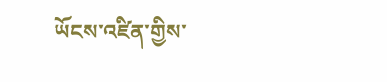ཡོངས་འཛིན་གྱིས་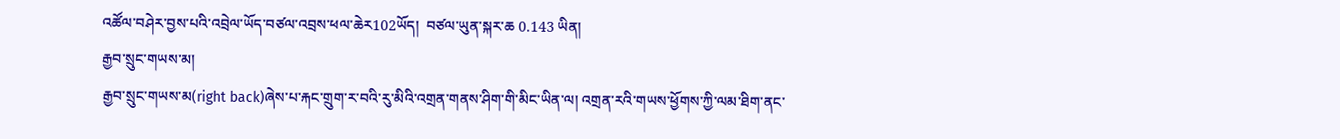འཚོལ་བཤེར་བྱས་པའི་འབྲེལ་ཡོད་བཙལ་འབྲས་ཕལ་ཆེར102ཡོད།  བཙལ་ཡུན་སྐར་ཆ 0.143 ཡིན།
རྒྱབ་སྲུང་གཡས་མ།
རྒྱབ་སྲུང་གཡས་མ(right back)ཞེས་པ་རྐང་གྲུག་ར་བའི་རུ་མིའི་འགྲན་གནས་ཤིག་གི་མིང་ཡིན་ལ། འགྲན་རའི་གཡས་ཕྱོགས་ཀྱི་ལམ་ཐིག་ནང་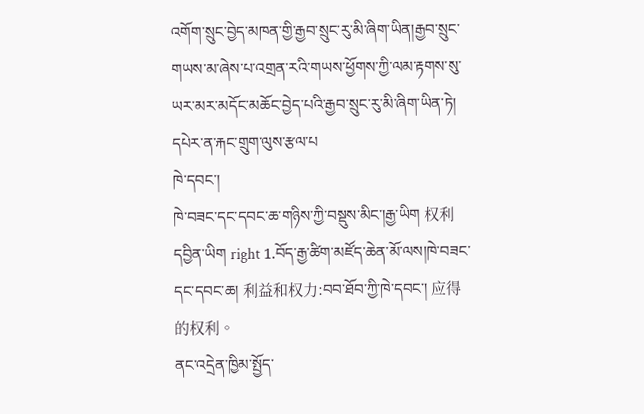འགོག་སྲུང་བྱེད་མཁན་གྱི་རྒྱབ་སྲུང་རུ་མི་ཞིག་ཡིན།རྒྱབ་སྲུང་གཡས་མ་ཞེས་པ་འགྲན་རའི་གཡས་ཕྱོགས་ཀྱི་ལམ་རྟགས་སུ་ཡར་མར་མདོང་མཆོང་བྱེད་པའི་རྒྱབ་སྲུང་རུ་མི་ཞིག་ཡིན་ཏེ། དཔེར་ན་རྐང་གྲུག་ལུས་རྩལ་པ
ཁེ་དབང་།
ཁེ་བཟང་དང་དབང་ཆ་གཉིས་ཀྱི་བསྡུས་མིང་།རྒྱ་ཡིག 权利 དབྱིན་ཡིག right 1.བོད་རྒྱ་ཚིག་མཛོད་ཆེན་མོ་ལས།ཁེ་བཟང་དང་དབང་ཆ། 利益和权力:བབ་ཐོབ་ཀྱི་ཁེ་དབང་། 应得的权利。
ནང་འདྲེན་ཁྱིམ་སྤྱོད་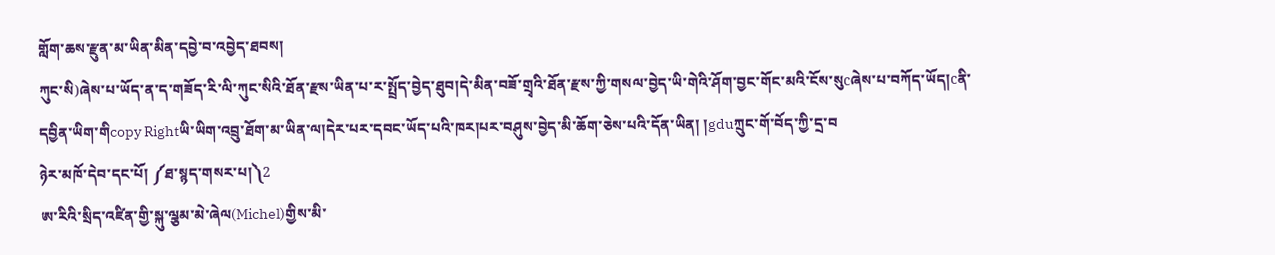གློག་ཆས་རྫུན་མ་ཡིན་མིན་དབྱེ་བ་འབྱེད་ཐབས།
ཀུང་སི)ཞེས་པ་ཡོད་ན་ད་གཟོད་རི་ལི་ཀུང་སིའི་ཐོན་རྫས་ཡིན་པ་ར་སྤྲོད་བྱེད་ཐུབ།དེ་མིན་བཟོ་གྲྭའི་ཐོན་རྫས་ཀྱི་གསལ་བྱེད་ཡི་གེའི་ཤོག་བྱང་གོང་མའི་ངོས་སུcཞེས་པ་བཀོད་ཡོད།cནི་དབྱིན་ཡིག་གིcopy Rightཡི་ཡིག་འབྲུ་ཐོག་མ་ཡིན་ལ།དེར་པར་དབང་ཡོད་པའི་ཁར།པར་བཤུས་བྱེད་མི་ཆོག་ཅེས་པའི་དོན་ཡིན། །gduཀྲུང་གོ་བོད་ཀྱི་དྲ་བ
ཉེར་མཁོ་དེབ་དང་པོ། ༼ཐ་སྙད་གསར་པ།༽2
ཨ་རིའི་སྲིད་འཛིན་གྱི་སྐུ་ལྕམ་མེ་ཞེལ(Michel)གྱིས་མི་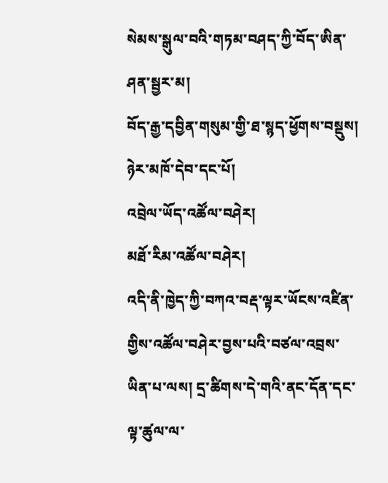སེམས་སྒུལ་བའི་གཏམ་བཤད་ཀྱི་བོད་ཨིན་ཤན་སྦྱར་མ།
བོད་རྒྱ་དབྱིན་གསུམ་གྱི་ཐ་སྙད་ཕྱོགས་བསྡུས།
ཉེར་མཁོ་དེབ་དང་པོ།
འབྲེལ་ཡོད་འཚོལ་བཤེར།
མཐོ་རིམ་འཚོལ་བཤེར།
འདི་ནི་ཁྱེད་ཀྱི་བཀའ་བརྡ་ལྟར་ཡོངས་འཛིན་གྱིས་འཚོལ་བཤེར་བྱས་པའི་བཙལ་འབྲས་ཡིན་པ་ལས། དྲ་ཚིགས་དེ་གའི་ནང་དོན་དང་ལྟ་ཚུལ་ལ་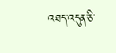འཐད་འདུན་ཅི་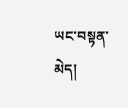ཡང་བསྟན་མེད།